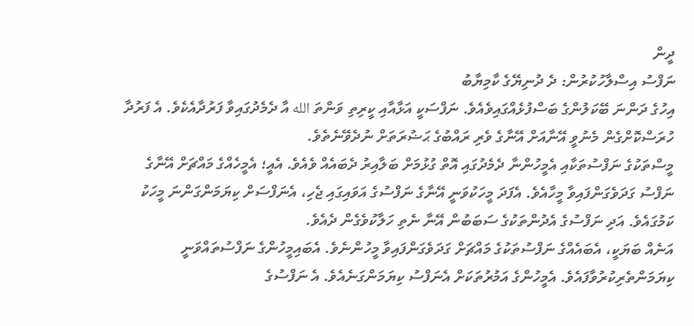ދީން
ނަފްސު އިސްލާހުކުރުން: ދެ ދުނިޔޭގެ ކާމިޔާބު
އިހުގެ ދަންނަ ބޭކަލުންގެ ބަސްފުޅެއްގައިވެއެވެ. ނަފްސަކީ އަޅާއާއި ކީރިތި ވަންތަ الله އާ ދެމެދުގައިވާ ފަރުދާއެކެވެ. އެ ފަރުދާ ހުރަސްކޮށްގެން މެނުވީ އޭނާއަށް އޭނާގެ ވެރި ރައްބުގެ ޙަޟުރަތަށް ނުދެވޭނެތެވެ.
މީސްތަކުގެ ނަފްސުތަކާއި އެމީހުންނާ ދެމެދުގައި އޮތް ގުޅުމަށް ބަލާއިރު ދެބައެއް ވެއެވެ. އެއީ؛ އެމީހެއްގެ މައްޗަށް އޭނާގެ ނަފްސު ގަދަވެގަންފައިވާ މީހާއެވެ. އެފަދަ މީހަކުވަނީ އޭނާގެ ނަފްސުގެ އަވައިގައި ޖެހި، އެނަފްސަށް ކިޔަމަންގަންނަ މީހަކު ކަމުގައެވެ. އަދި ނަފްސުގެ އެދުންތަކުގެ ސަބަބުން އޭނާ ނެތި ހަލާކުވެގެން ދެއެވެ.
އަނެއް ބަޔަކީ، އެބައެއްގެ ނަފްސުތަކުގެ މައްޗަށް ގަދަވެގަންފައިވާ މީހުންނެވެ. އެބައިމީހުންގެ ނަފްސުތައްވަނީ ކިޔަމަންތެރިކުރުވާފައެވެ. އެމީހުންގެ އަމުރުތަކަށް އެނަފްސު ކިޔަމަންގަނެއެވެ. އެ ނަފްސުގެ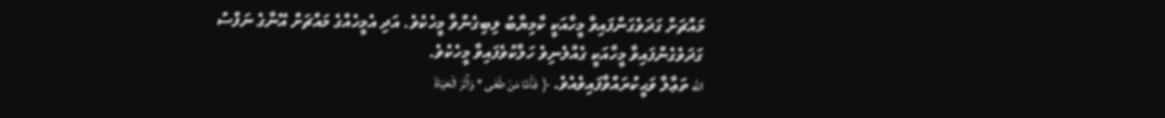މައްޗަށް ގަދަވެގަންފައިވާ މީހާއަކީ ކާމިޔާބު ލިބިގެންވާ މީހެކެވެ. އަދި އެމީހެއްގެ މައްޗަށް އޭނާގެ ނަފްސު ގަދަވެގެންފައިވާ މީހާއަކީ ގެއްލެނިވެ ހަލާކުވެފައިވާ މީހެކެވެ.
الله ތަޢާލާ ވަޙީކުރައްވާފައިވެއެވެ. ﴿ فَأَمَّا مَنْ طَغَى * وَآَثَرَ الْحَيَاةَ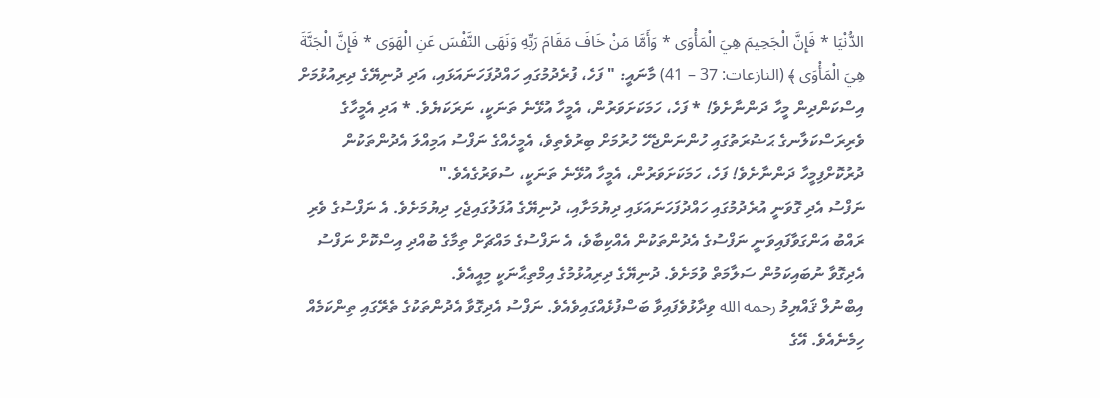الدُّنْيَا * فَإِنَّ الْجَحِيمَ هِيَ الْمَأْوَى * وَأَمَّا مَنْ خَافَ مَقَامَ رَبِّهِ وَنَهَى النَّفْسَ عَنِ الْهَوَى * فَإِنَّ الْجَنَّةَ هِيَ الْمَأْوَى ﴾ (النازعات: 37 – 41) މާނައީ: " ފަހެ، ފުރެދުމުގައި ހައްދުފަހަނައަޅައި، އަދި ދުނިޔޭގެ ދިރިއުޅުމަށް އިސްކަންދިން މީހާ ދަންނާށެވެ! * ފަހެ، ހަމަކަށަވަރުން، އެމީހާ އުޅޭނެ ތަނަކީ، ނަރަކަޔެވެ. * އަދި އެމީހާގެ ވެރިރަސްކަލާނގެ ޙަޟުރަތުގައި ހުންނަންޖެހޭ ހުރުމަށް ބިރުވެތިވެ، އެމީހެއްގެ ނަފްސު އަމިއްލަ އެދުންތަކުން ދުރުކޮށްފިމީހާ ދަންނާށެވެ! ފަހެ، ހަމަކަށަވަރުން، އެމީހާ އުޅޭނެ ތަނަކީ، ސުވަރުގެއެވެ."
ނަފްސު އެދި ގޮވަނީ އުރެދުމުގައި ހައްދުފަހަނައަޅައި ދިޔުމަށާއި، ދުނިޔޭގެ އުފަލުގައިޖެހި ދިޔުމަށެވެ. އެ ނަފްސުގެ ވެރި ރައްބު އަންގަވާފައިވަނީ ނަފްސުގެ އެދުންތަކުން އެއްކިބާވެ، އެ ނަފްސުގެ މައްޗަށް ތިމާގެ ބުއްދި އިސްކޮށް ނަފްސު އެދިގޮވާ ނުބައިކަމުން ސަލާމަތް ވުމަށެވެ. ދުނިޔޭގެ ދިރިއުޅުމުގެ އިމްތިޙާނަކީ މިއީއެވެ.
އިބްނުލް ޤައްޔިމު رحمه الله ވިދާޅުވެފައިވާ ބަސްފުޅެއްގައިވެއެވެ. ނަފްސު އެދިގޮވާ އެދުންތަކުގެ ތެރޭގައި ތިންކަމެއް ހިމެނެއެވެ. އޭގެ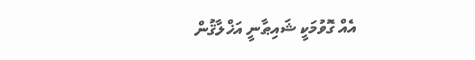އެއް ގޮވުމަކީ ޝައިޠާނީ އަޚްލާޤުން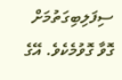ސިފަލިބިގަތުމަށް ގޮވާ ގޮވުމެކެވެ. އޭގެ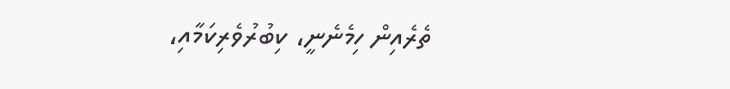ތެރެއިން ހިމެނެނީ، ކިބުރުވެރިކަމާއި،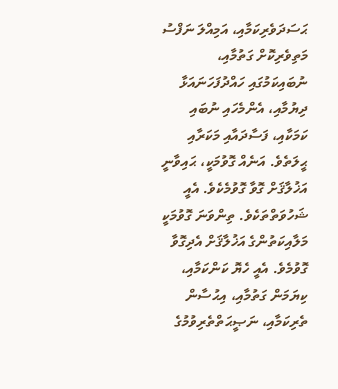ޙަސަދަވެރިކަމާއި، އަމިއްލަ ނަފްސު މަތިވެރިކޮށް ގަތުމާއި، ނުބައިކަމުގައި ހައްދުފަހަނައަޅާ ދިޔުމާއި، އެންމެހައި ނުބައި ކަމަކާއި، ފަސާދައާއި މަކަރާއި ޙީލަތެވެ. އަނެއް ގޮވުމަކީ، ޙައިވާނީ އަޚުލާޤަށް ގޮވާ ގޮވުމެކެވެ. އެއީ ޝަހުވަތްތަކެވެ. ތިންވަނަ ގޮވުމަކީ މަލާއިކަތުންގެ އަޚުލާޤަށް އެދިގޮވާ ގޮވުމެވެ. އެއީ ހެޔޮ ކަންކަމާއި، ކިޔަމަން ގަތުމާއި، އިޙުސާން ތެރިކަމާއި، ނަޞީޙަތްތެރިވުމުގެ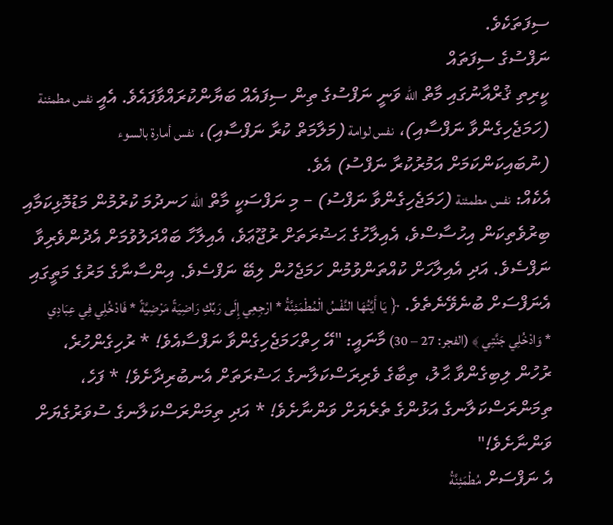ސިފަތަކެވެ.
ނަފްސުގެ ސިފަތައް
ކީރިތި ޤުރްއާނުގައި މާތް الله ވަނީ ނަފްސުގެ ތިން ސިފައެއް ބަޔާންކުރައްވާފައެވެ. އެއީ نفس مطمئنة (ހަމަޖެހިގެންވާ ނަފްސާއި)، نفس لوامة (މަލާމަތް ކުރާ ނަފްސާއި)، نفس أمارة بالسوء (ނުބައިކަންކަމަށް އަމުރުކުރާ ނަފްސު) އެވެ.
އެކެއް: نفس مطمئنة (ހަމަޖެހިގެންވާ ނަފްސު) – މި ނަފްސަކީ މާތް الله ހަނދުމަ ކުރުމުން މަޑުމޮޅިކަމާއި ބިރުވެތިކަން އިހުސާސްވެ، އެއިލާހުގެ ޙަޟުރަތަށް ރުޖޫޢަވެ، އެއިލާހާ ބައްދަލުވުމަށް އެދުންވެރިވާ ނަފްސެވެ. އަދި އެއިލާހަށް ކުއްތަންވުމުން ހަމަޖެހުން ލިބޭ ނަފްސެވެ. އިންސާނާގެ މަރުގެ މަތީގައި އެނަފްސަށް ބުނެވޭނެތެވެ. ﴿ يَا أَيَّتُهَا النَّفْسُ الْمُطْمَئِنَّةُ * ارْجِعِي إِلَى رَبِّكِ رَاضِيَةً مَرْضِيَّةً * فَادْخُلِي فِي عِبَادِي * وَادْخُلِي جَنَّتِي ﴾ (الفجر: 27 – 30) މާނައީ: "އޭ ހިތްހަމަޖެހިގެންވާ ނަފްސާއެވެ! * ރުހިގެންހުރެ، ރުހުން ލިބިގެންވާ ޙާލު، ތިބާގެ ވެރިރަސްކަލާނގެ ޙަޟުރަތަށް އެނބުރިދާށެވެ! * ފަހެ، ތިމަންރަސްކަލާނގެ އަޅުންގެ ތެރެޔަށް ވަންނާށެވެ! * އަދި ތިމަންރަސްކަލާނގެ ސުވަރުގެޔަށް ވަންނާށެވެ!"
އެ ނަފްސަށް مُطْمَئِنَّةُ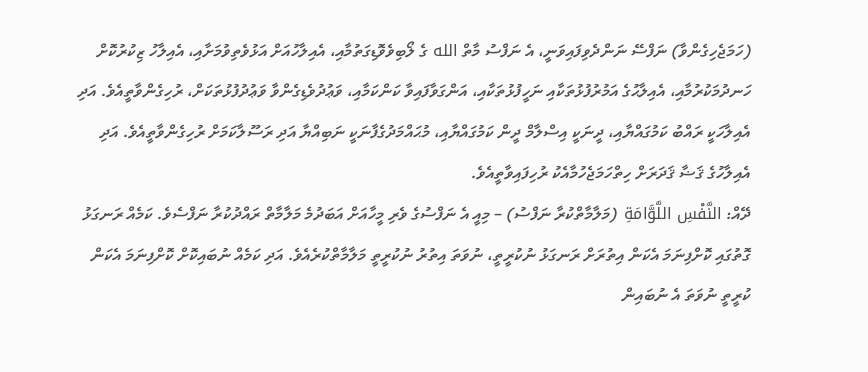(ހަމަޖެހިގެންވާ) ނަފްސޭ ނަންދެވިފައިވަނީ، އެ ނަފްސު މާތް الله ގެ ލޯބިވެވޮޑިގަތުމާއި، އެއިލާހުއަށް އަޅުވެތިވުމަށާއި، އެއިލާހު ޒިކުރުކޮށް ހަނދުމަކުރުމާއި، އެއިލާޙުގެ އަމުރުފުޅުތަކާއި ނަހީފުޅުތަކާއި، އަންގަވާފައިވާ ކަންކަމާއި، ވަޢުދުވެޑިގެންވާ ވަޢުދުފުޅުތަކަށް، ރުހިގެންވާތީއެވެ. އަދި އެއިލާހަކީ ރައްބު ކަމުގައްޔާއި، ދީނަކީ އިސްލާމް ދީން ކަމުގައްޔާއި، މުޙައްމަދުގެފާނަކީ ނަބިއްޔާ އަދި ރަސޫލާކަމަށް ރުހިގެންވާތީއެވެ. އަދި އެއިލާހުގެ ޤަޟާ ޤަދަރަށް ހިތްހަމަޖެހުމާއެކު ރުހިފައިވާތީއެވެ.
ދޭއް: النَّفْسِ اللَّوَّامَةِ (މަލާމާތްކުރާ ނަފްސު) – މިއީ އެ ނަފްސުގެ ވެރި މީހާއަށް އަބަދުމެ މަލާމާތް ރައްދުކުރާ ނަފްސެވެ. ކަމެއް ރަނގަޅު ގޮތުގައި ކޮށްފިނަމަ އެކަން އިތުރަށް ރަނގަޅު ނުކުރީތީ، ނުވަތަ އިތުރު ނުކުރީތީ މަލާމާތްކުރެއެވެ. އަދި ކަމެއް ނުބައިކޮށް ކޮށްފިނަމަ އެކަން ކުރީތީ ނުވަތަ އެ ނުބައިން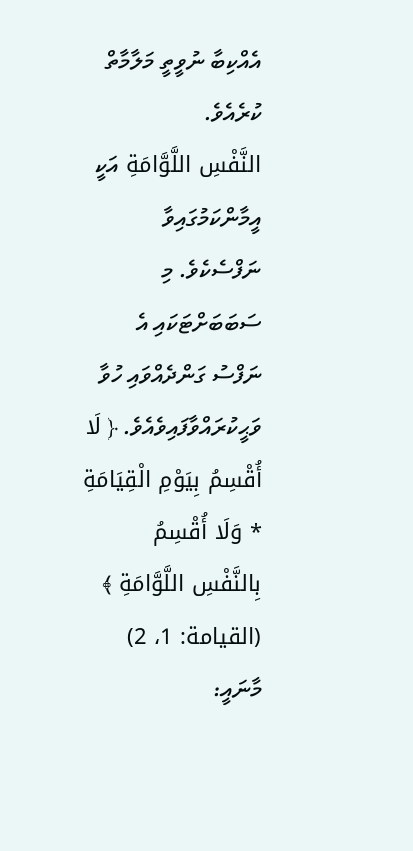އެއްކިބާ ނުވީތީ މަލާމާތް ކުރެއެވެ.
النَّفْسِ اللَّوَّامَةِ އަކީ އީމާންކަމުގައިވާ ނަފްސެކެވެ. މި ސަބަބަށްޓަކައި އެ ނަފްސު ގަންދެއްވައި ހުވާ ވަޙީކުރައްވާފައިވެއެވެ. ﴿ لَا أُقْسِمُ بِيَوْمِ الْقِيَامَةِ * وَلَا أُقْسِمُ بِالنَّفْسِ اللَّوَّامَةِ ﴾ (القيامة: 1، 2) މާނައީ: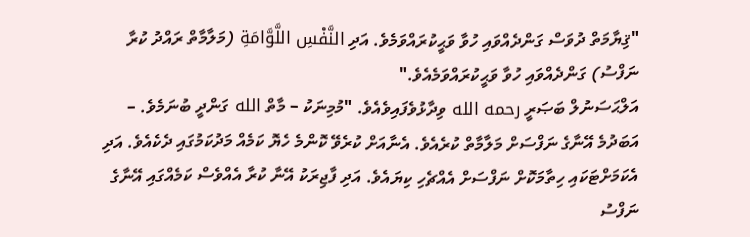"ޤިޔާމަތް ދުވަސް ގަންދެއްވައި ހުވާ ވަޙީކުރައްވަމެވެ. އަދި النَّفْسِ اللَّوَّامَةِ (މަލާމާތް ރައްދު ކުރާ ނަފްސު) ގަންދެއްވައި ހުވާ ވަޙީކުރައްވަމެއެވެ."
އަލްޙަސަނުލް ބަޞަރީ رحمه الله ވިދާޅުވެފައިވެއެވެ. "މުމިނަކު – މާތް الله ގަންދީ ބުނަމެވެ. – އަބަދުމެ އޭނާގެ ނަފްސަށް މަލާމާތް ކުރެއެވެ. އެނާއަށް ކުރެވޭ ކޮންމެ ހެޔޮ ކަމެއް މަދުކަމުގައި ދެކެއެވެ. އަދި އެކަމަށްޓަކައި ހިތާމަކޮށް ނަފްސަށް އެއްޗެހި ކިޔައެވެ. އަދި ފާޖިރަކު އޭނާ ކުރާ އެއްވެސް ކަމެއްގައި އޭނާގެ ނަފްސު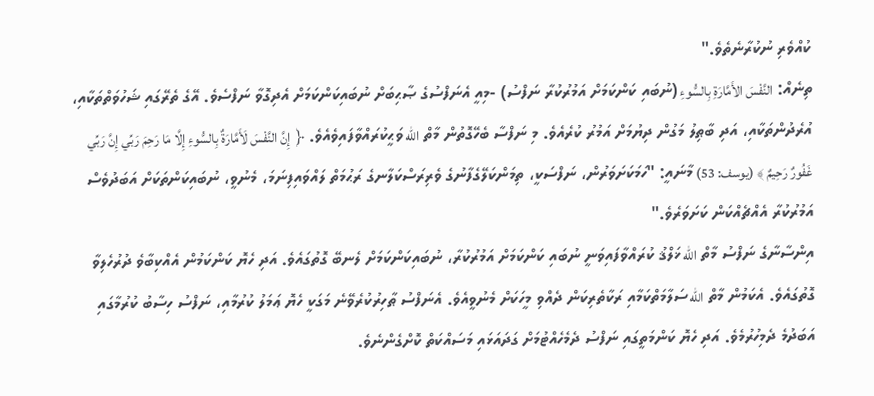ކުއްވެރި ނުކުރާނެތެވެ."
ތިނެއް: النَّفْسَ الأَمَّارَةِ بِالسُّوءِ (ނުބައި ކަންކަމަށް އަމުރުކުރާ ނަފްސު) -މިއީ އެނަފްސުގެ ޞާޙިބަށް ނުބައިކަންކަމަށް އެދިގޮވާ ނަފްސެވެ. އޭގެ ތެރޭގައި ޝަހުވަތްތަކާއި، އުރެދުންތަކާއި، އަދި ބާޠިލު މަގުން ދިޔުމަށް އަމުރު ކުރެއެވެ. މި ނަފްސާ ބެހޭގޮތުން މާތް الله ވަޙީކުރައްވާފައިވެއެވެ. ﴿ إِنَّ النَّفْسَ لَأَمَّارَةٌ بِالسُّوءِ إِلَّا مَا رَحِمَ رَبِّي إِنَّ رَبِّي غَفُورٌ رَحِيمٌ ﴾ (يوسف: 53) މާނައީ: "ހަމަކަށަވަރުން، ނަފްސަކީ، ތިމަންކަލޭގެފާނުގެ ވެރިރަސްކަލާނގެ ރަޙުމަތް ލައްވައިފިނަމަ، މެނުވީ، ނުބައިކަންތަކަށް އަބަދުވެސް އަމުރުކުރާ އެއްޗެއްކަން ކަށަވަރެވެ."
އިންސާނާގެ ނަފްސު މާތް الله ޚަލްޤު ކުރައްވާފައިވަނީ ނުބައި ކަންކަމަށް އަމުރުކުރާ، ނުބައިކަންކަމަށް ލެނބޭ ގޮތުގައެވެ. އަދި ހެޔޮ ކަންކަމުން އެއްކިބާވެ ދުރުހެލިވާ ގޮތުގައެވެ. އެކަމުން މާތް الله ސަލާމަތްކަމާއި ރަކާތެރިކަން ދެއްވި މީހަކަށް މެނުވީއެވެ. އެނަފްސު ޠާހިރުކުރެވޭނެ މަގަކީ ހެޔޮ ޢަމަލު ކުރުމާއި، ނަފްސު ހިސާބު ކުރުމާގައި އަބަދުމެ ދެމިހުރުމެވެ. އަދި ހެޔޮ ކަންމަތީގައި ނަފްސު ދެމެހެއްޓުމަށް ގަދައަޅައި މަސައްކަތް ކޮށްގެންނެވެ.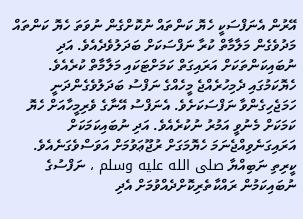އޭރުން އެނަފްސަކީ ހެޔޮ ކަންތައް ނުކޮށްގެން ނުވަތަ ހެޔޮ ކަންތައް މަދުވެގެން މަލާމާތް ކުރާ ނަފްސަކަށް ބަދަލުވެދެއެވެ. އަދި ނުބައިކަންތަކަށް އަރައިގަތް ކަމަށްޓަކައި މަލާމާތް ކުރެއެވެ. ހެޔޮކަމުގައި ދެމިހުރެއްޖެ މީހެއްގެ ނަފްސު ބަދަލުވެގެންދަނީ ހަމަޖެހިގެންވާ ނަފްސަކަށެވެ. އެނަފްސު އޭނާގެ ވެރިމީހާއަށް ހެޔޮ ކަމަކަށް މެނުވީ އަމުރު ނުކުރެއެވެ. އަދި ނުބައިކަމަކަށް އަރައިގަނެވިއްޖެނަމަ ހެޔޮމަގަށް ރުޖޫޢަވުމަށް އަވަސްވެގަނެއެވެ.
ކީރިތި ނަބިއްޔާ صلى الله عليه وسلم ، ނަފްސުގެ ނުބައިކަމުން ރައްކާތެރިކޮށްދެއްވުމަށް އެދި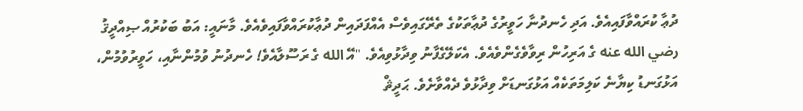ދުޢާ ކުރައްވާފައިއެވެ. އަދި ހެނދުނާ ހަވީރުގެ ދުޢާތަކުގެ ތެރޭގައިވެސް އެއްފަދައިން ދުޢާކުރައްވާފައިވެއެވެ. މާނައީ: އަބު ބަކުރުއް ޞިއްދީޤު رضي الله عنه ގެ އަރިހުން ރިވާވެގެންވެއެވެ. އެކަލޭގެފާނު ވިދާޅުވިއެވެ. "އޭ الله ގެ ރަސޫލާއެވެ! ހެނދުނު ވުމުންނާއި، ހަވީރުވުމުން، އަޅުގަނޑު ކިޔާނެ ކަލިމަތަކެއް އަޅުގަނޑަށް ވިދާޅުވެ ދެއްވާށެވެ. ޙަދީޘް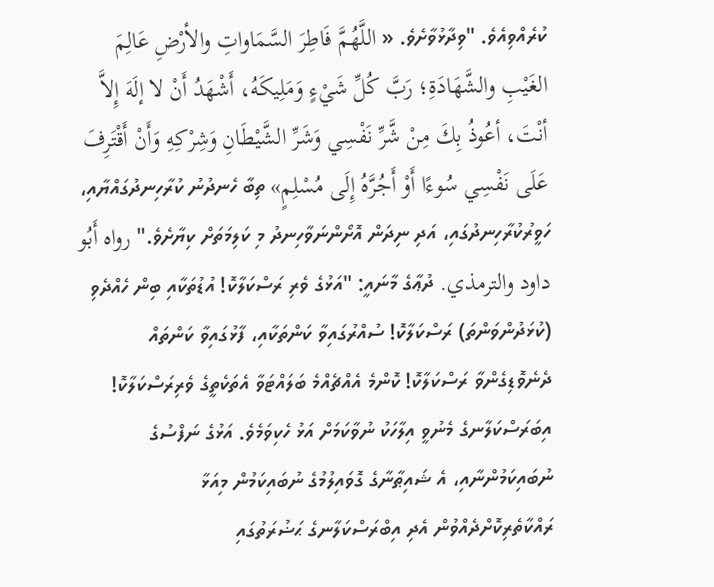ކުރެއްވިއެވެ. "ވިދާޅުވާށެވެ. « اللَّهُمَّ فَاطِرَ السَّمَاواتِ والأرْضِ عَالِمَ الغَيْبِ والشَّهَادَةِ؛ رَبَّ كُلِّ شَيْءٍ وَمَلِيكَهُ، أَشْهَدُ أَنْ لا إلَهَ إِلاَّ أنْتَ، أعُوذُ بِكَ مِنْ شَّرِّ نَفْسِي وَشَرِّ الشَّيْطَانِ وَشِرْكِهِ وَأَنْ أَقْتَرِفَ عَلَى نَفْسِي سُوءًا أَوْ أَجُرَّهُ إِلَى مُسْلِمٍ» ތިބާ ހެނދުނު ކުރާހިނދުގައްޔާއި، ހަވީރުކުރާހިނދުގައި، އަދި ނިދަން އޮށޯންނަވާހިނދު މި ކަލިމަތަށް ކިޔާށެވެ." رواه أَبُو داود والترمذي. ދުޢާގެ މާނައީ: "އަޅުގެ ވެރި ރަސްކަލާކޮ! އުޑުތަކާއި ބިން ހެއްދެވި (ކުޅަދުންވަންތަ) ރަސްކަލާކޮ! ސުއްރުގައިވާ ކަންތަކާއި، ފާޅުގައިވާ ކަންތައް ދެނެވޮޑިގެންވާ ރަސްކަލާކޮ! ކޮންމެ އެއްޗެއްމެ ބަލައްޓަވާ އެތަކެތީގެ ވެރިރަސްކަލާކޮ! އިބަރަސްކަލާނގެ މެނުވީ އިލާހަކު ނުވާކަމަށް އަޅު ހެކިވަމެވެ. އަޅުގެ ނަފްސުގެ ނުބައިކަމުންނާއި، އެ ޝައިޠާނާގެ ގޮވައިލުމުގެ ނުބައިކަމުން މިއަޅާ ރައްކާތެރިކޮށްދެއްވުން އެދި އިބްރަސްކަލާނގެ ޙަޟުރަތުގައި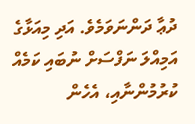ދުޢާ ދަންނަވަމެވެ. އަދި މިއަޅާގެ އަމިއްލަ ނަފްސަށް ނުބައި ކަމެއް ކުރުމުންނާއި، އެހެން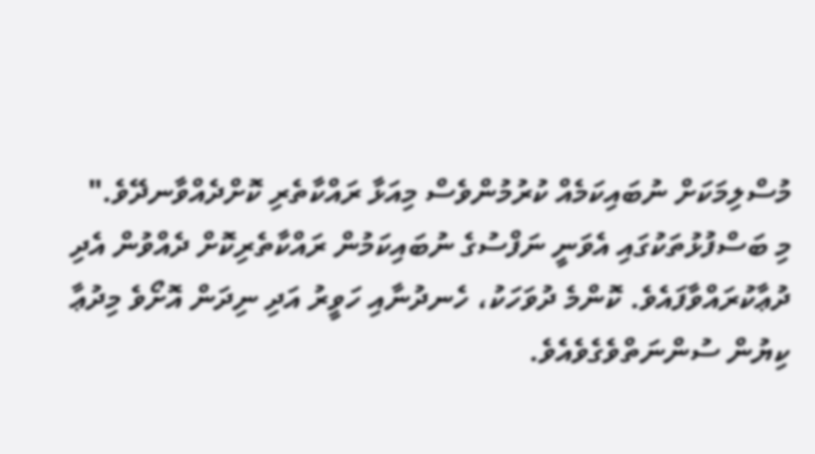މުސްލިމަކަށް ނުބައިކަމެއް ކުރުމުންވެސް މިއަޅާ ރައްކާތެރި ކޮށްދެއްވާނދޭވެ."
މި ބަސްފުޅުތަކުގައި އެވަނީ ނަފްސުގެ ނުބައިކަމުން ރައްކާތެރިކޮށް ދެއްވުން އެދި ދުޢާކުރައްވާފައެވެ. ކޮންމެ ދުވަހަކު، ހެނދުނާއި ހަވީރު އަދި ނިދަން އޮށޯވެ މިދުޢާ ކިޔުން ސުންނަތްވެގެވެއެވެ.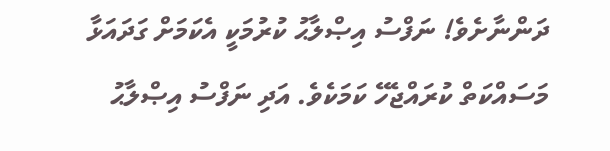ދަންނާށެވެ! ނަފްސު އިޞްލާޙު ކުރުމަކީ އެކަމަށް ގަދައަޅާ މަސައްކަތް ކުރައްޖެހޭ ކަމަކެވެ. އަދި ނަފްސު އިޞްލާޙު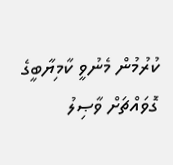ކުރުމުން މެނުވީ ކާމިޔާބީގެ ގޮވައްޗަށް ވާޞިލު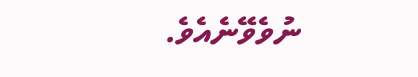ނުވެވޭނެއެވެ.